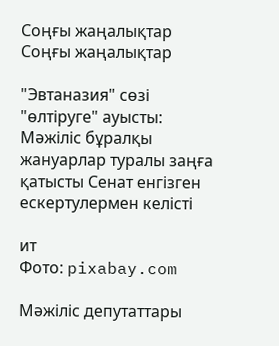Соңғы жаңалықтар
Соңғы жаңалықтар

"Эвтаназия" сөзі "өлтіруге" ауысты: Мәжіліс бұралқы жануарлар туралы заңға қатысты Сенат енгізген ескертулермен келісті

ит
Фото: pixabay.com

Мәжіліс депутаттары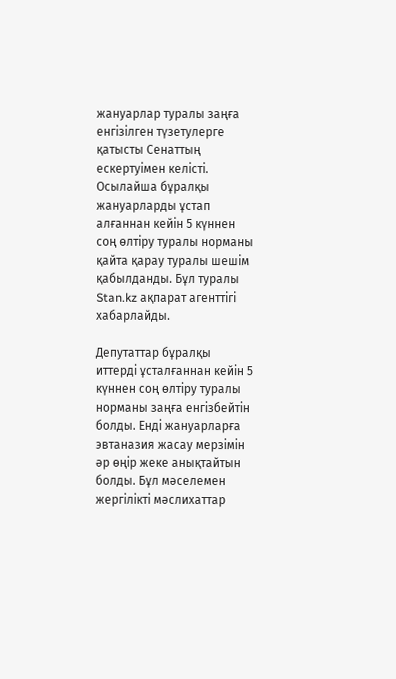жануарлар туралы заңға енгізілген түзетулерге қатысты Сенаттың ескертуімен келісті. Осылайша бұралқы жануарларды ұстап алғаннан кейін 5 күннен соң өлтіру туралы норманы қайта қарау туралы шешім қабылданды. Бұл туралы Stan.kz ақпарат агенттігі хабарлайды.

Депутаттар бұралқы иттерді ұсталғаннан кейін 5 күннен соң өлтіру туралы норманы заңға енгізбейтін болды. Енді жануарларға эвтаназия жасау мерзімін әр өңір жеке анықтайтын болды. Бұл мәселемен жергілікті мәслихаттар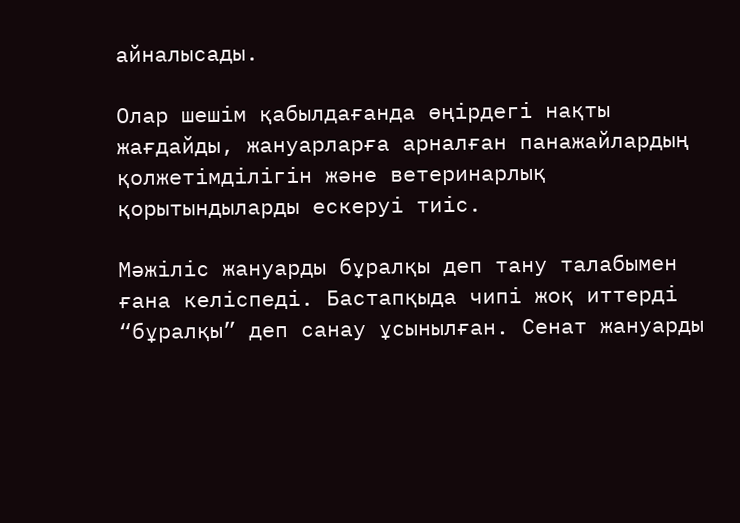айналысады.

Олар шешім қабылдағанда өңірдегі нақты жағдайды, жануарларға арналған панажайлардың қолжетімділігін және ветеринарлық қорытындыларды ескеруі тиіс.

Мәжіліс жануарды бұралқы деп тану талабымен ғана келіспеді. Бастапқыда чипі жоқ иттерді “бұралқы” деп санау ұсынылған. Сенат жануарды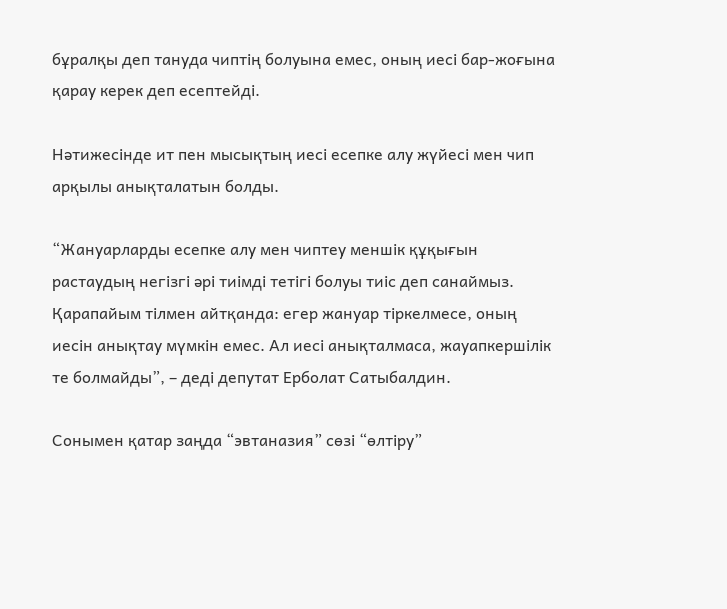бұралқы деп тануда чиптің болуына емес, оның иесі бар-жоғына қарау керек деп есептейді.

Нәтижесінде ит пен мысықтың иесі есепке алу жүйесі мен чип арқылы анықталатын болды.

“Жануарларды есепке алу мен чиптеу меншік құқығын растаудың негізгі әрі тиімді тетігі болуы тиіс деп санаймыз. Қарапайым тілмен айтқанда: егер жануар тіркелмесе, оның иесін анықтау мүмкін емес. Ал иесі анықталмаса, жауапкершілік те болмайды”, – деді депутат Ерболат Сатыбалдин.

Сонымен қатар заңда “эвтаназия” сөзі “өлтіру”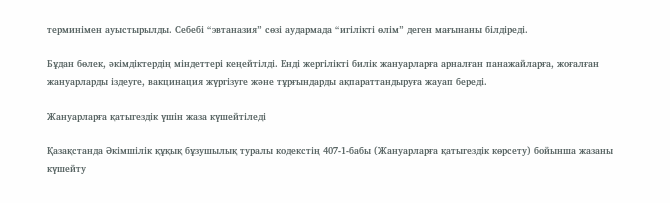терминімен ауыстырылды. Себебі “эвтаназия” сөзі аудармада “игілікті өлім” деген мағынаны білдіреді.

Бұдан бөлек, әкімдіктердің міндеттері кеңейтілді. Енді жергілікті билік жануарларға арналған панажайларға, жоғалған жануарларды іздеуге, вакцинация жүргізуге және тұрғындарды ақпараттандыруға жауап береді.

Жануарларға қатыгездік үшін жаза күшейтіледі

Қазақстанда Әкімшілік құқық бұзушылық туралы кодекстің 407-1-бабы (Жануарларға қатыгездік көрсету) бойынша жазаны күшейту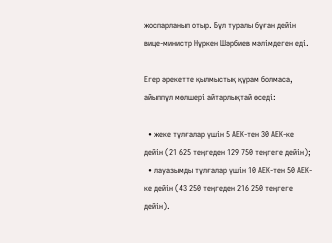жоспарланып отыр. Бұл туралы бұған дейін вице-министр Нұркен Шәрбиев мәлімдеген еді.

Егер әрекетте қылмыстық құрам болмаса, айыппұл мөлшері айтарлықтай өседі:

  • жеке тұлғалар үшін 5 АЕК-тен 30 АЕК-ке дейін (21 625 теңгеден 129 750 теңгеге дейін);
  • лауазымды тұлғалар үшін 10 АЕК-тен 50 АЕК-ке дейін (43 250 теңгеден 216 250 теңгеге дейін).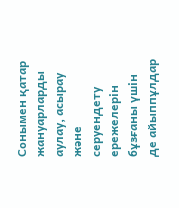Сонымен қатар жануарларды аулау, асырау және серуендету ережелерін бұзғаны үшін де айыппұлдар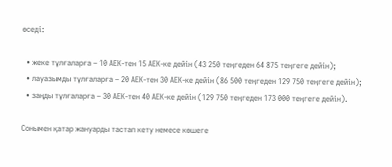өседі:

  • жеке тұлғаларға – 10 АЕК-тен 15 АЕК-ке дейін (43 250 теңгеден 64 875 теңгеге дейін);
  • лауазымды тұлғаларға – 20 АЕК-тен 30 АЕК-ке дейін (86 500 теңгеден 129 750 теңгеге дейін);
  • заңды тұлғаларға – 30 АЕК-тен 40 АЕК-ке дейін (129 750 теңгеден 173 000 теңгеге дейін).

Сонымен қатар жануарды тастап кету немесе көшеге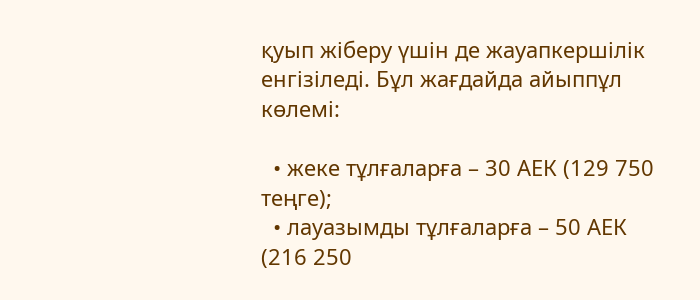қуып жіберу үшін де жауапкершілік енгізіледі. Бұл жағдайда айыппұл көлемі:

  • жеке тұлғаларға – 30 АЕК (129 750 теңге);
  • лауазымды тұлғаларға – 50 АЕК (216 250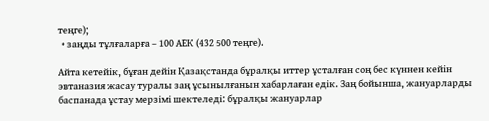теңге);
  • заңды тұлғаларға – 100 АЕК (432 500 теңге).

Айта кетейік, бұған дейін Қазақстанда бұралқы иттер ұсталған соң бес күннен кейін эвтаназия жасау туралы заң ұсынылғанын хабарлаған едік. Заң бойынша, жануарларды баспанада ұстау мерзімі шектеледі: бұралқы жануарлар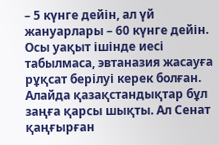– 5 күнге дейін, ал үй жануарлары – 60 күнге дейін. Осы уақыт ішінде иесі табылмаса, эвтаназия жасауға рұқсат берілуі керек болған. Алайда қазақстандықтар бұл заңға қарсы шықты. Ал Сенат қаңғырған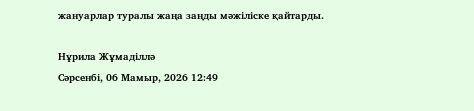жануарлар туралы жаңа заңды мәжіліске қайтарды.

Нұрила Жұмаділлә
Сәрсенбі, 06 Мамыр, 2026 12:49